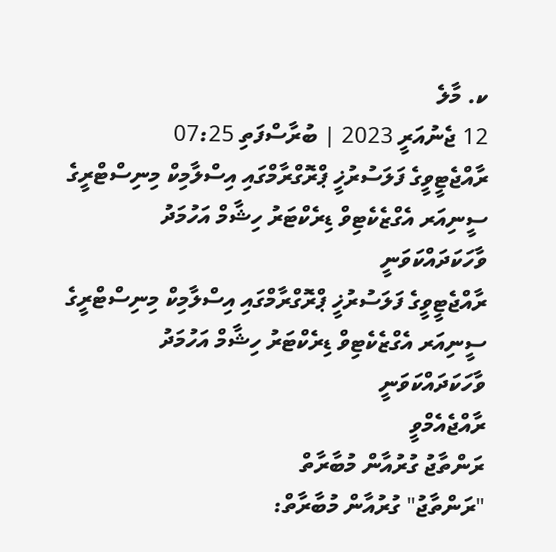ކ. މާލެ
12 ޖެނުއަރީ 2023 | ބުރާސްފަތި 07:25
ރާއްޖެޓީވީގެ ފަލަސުރުޚީ ޕްރޮގްރާމްގައި އިސްލާމިކް މިނިސްޓްރީގެ ސީނިއަރ އެގްޒެކެޓިވް ޑިރެކްޓަރު ހިޝާމް އަހުމަދު ވާހަކަދައްކަވަނީ
ރާއްޖެޓީވީގެ ފަލަސުރުޚީ ޕްރޮގްރާމްގައި އިސްލާމިކް މިނިސްޓްރީގެ ސީނިއަރ އެގްޒެކެޓިވް ޑިރެކްޓަރު ހިޝާމް އަހުމަދު ވާހަކަދައްކަވަނީ
ރާއްޖެއެމްވީ
ރަންތާޖު ގުރުއާން މުބާރާތް
"ރަންތާޖު" ގުރުއާން މުބާރާތް: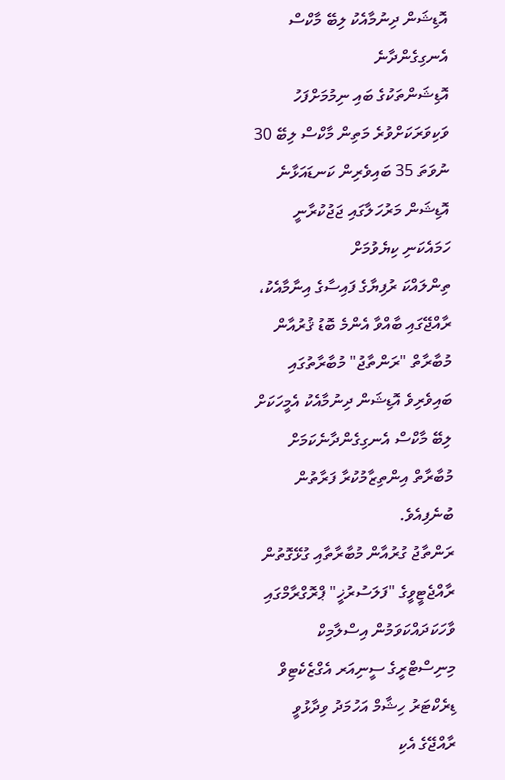އޮޑިޝަން ދިނުމާއެކު ލިބޭ މާކްސް އެނގިގެންދާނެ
އޮޑިޝަންތަކުގެ ބައި ނިމުމަށްފަހު ވަކިވަރަކަށްވުރެ މަތިން މާކްސް ލިބޭ 30 ނުވަތަ 35 ބައިވެރިން ކަނޑައަޅާނެ
އޮޑިޝަން މަރުހަލާގައި ޖަޖުކުރާނީ ހަމައެކަނި ކިޔެވުމަށް
ތިންލައްކަ ރުފިޔާގެ ފައިސާގެ އިނާމާއެކު، ރާއްޖޭގައި ބާއްވާ އެންމެ ބޮޑު ޤުރުއާން މުބާރާތް "ރަންތާޖު" މުބާރާތުގައި ބައިވެރިވެ އޮޑިޝަން ދިނުމާއެކު އެމީހަކަށް ލިބޭ މާކްސް އެނގިގެންދާނެކަމަށް މުބާރާތް އިންތިޒާމުކުރާ ފަރާތުން ބުނެފިއެވެ.
ރަންތާޖު ގުރުއާން މުބާރާތާއި ގުޅޭގޮތުން ރާއްޖެޓީވީގެ "ފަލަސުރުޚީ" ޕްރޮގްރާމްގައި ވާހަކަދައްކަވަމުން އިސްލާމިކް މިނިސްޓްރީގެ ސީނިއަރ އެގްޒެކެޓިވް ޑިރެކްޓަރު ހިޝާމް އަހުމަދު ވިދާޅުވީ ރާއްޖޭގެ އެކި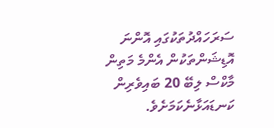ސަރަހައްދުތަކުގައި އޮންނަ އޮޑިޝަންތަކުން އެންމެ މަތިން މާކްސް ލިބޭ 20 ބައިވެރިން ކަނޑައަޅާނެކަމަށެވެ.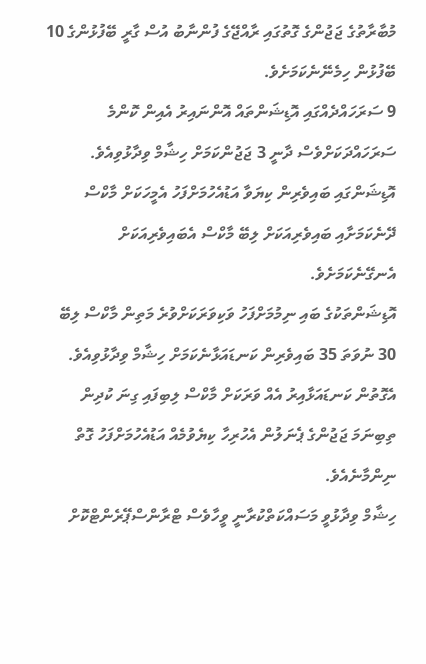މުބާރާތުގެ ޖަޖުންގެ ގޮތުގައި ރާއްޖޭގެ ފުންނާބު އުސް ގާރީ ބޭފުޅުންގެ 10 ބޭފުޅުން ހިމެނޭނެކަމަށެވެ.
9 ސަރަހައްދެއްގައި އޮޑިޝަންތައް އޮންނައިރު އެއިން ކޮންމެ ސަރަހައްދަކަށްވެސް ދާނީ 3 ޖަޖުންކަމަށް ހިޝާމް ވިދާޅުވިއެވެ. އޮޑިޝަންގައި ބައިވެރިން ކިޔަވާ އަޑުއެހުމަށްފަހު އެމީހަކަށް މާކްސް ދޭނެކަމަށާއި ބައިވެރިއަކަށް ލިބޭ މާކްސް އެބައިވެރިއަކަށް އެނގޭނެކަމަށެވެ.
އޮޑިޝަންތަކުގެ ބައި ނިމުމަށްފަހު ވަކިވަރަކަށްވުރެ މަތިން މާކްސް ލިބޭ 30 ނުވަތަ 35 ބައިވެރިން ކަނޑައަޅާނެކަމަށް ހިޝާމް ވިދާޅުވިއެވެ. އެގޮތުން ކަނޑައަޅާއިރު އެއް ވަރަކަށް މާކްސް ލިބިފައި ގިނަ ކުދިން ތިބިނަމަ ޖަޖުންގެ ޕެނަލުން އެހުރިހާ ކިޔެވުމެއް އަޑުއެހުމަށްފަހު ގޮތް ނިންމާނެއެވެ.
ހިޝާމް ވިދާޅުވީ މަސައްކަތްކުރާނީ ވީހާވެސް ޓްރާންސްޕޭރެންޓްކޮށް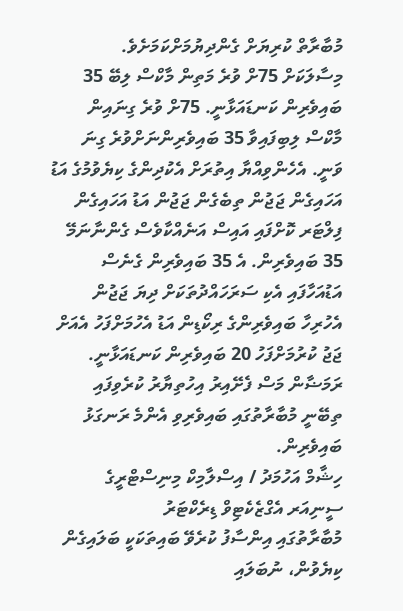މުބާރާތް ކުރިޔަށް ގެންދިޔުމަށްކަމަށެވެ.
މިސާލަކަށް 75ށް ވުރެ މަތިން މާކްސް ލިބޭ 35 ބައިވެރިން ކަނޑައަޅާނީ. 75ށް ވުރެ ގިނައިން މާކްސް ލިބިފައިވާ 35 ބައިވެރިންނަށްވުރެ ގިނަ ވަނީ. އެހެންވިއްޔާ އިތުރަށް އެކުދިންގެ ކިޔެވުމުގެ އަޑު އަހައިގެން ޖަޖުން ތިބެގެން ޖަޖުން އަޑު އަހައިގެން ފިލްޓަރ ކޮށްފައި އައިސް އަނެއްކާވެސް ގެންނާނަމޭ 35 ބައިވެރިން. އެ 35 ބައިވެރިން ގެނެސް އަޑުއަހާފައި އެކި ސަރަހައްދުތަކަށް ދިޔަ ޖަޖުން އެހުރިހާ ބައިވެރިންގެ ރިކޯޑިން އަޑު އެހުމަށްފަހު އެއަށް ޖަޖު ކުރުމަށްފަހު 20 ބައިވެރިން ކަނޑައަޅާނީ. ރަމަޟާން މަސް ފެށޭއިރު އިހުތިޔާރު ކުރެވިފައި ތިބޭނީ މުބާރާތުގައި ބައިވެރިވި އެންމެ ރަނގަޅު ބައިވެރިން.
ހިޝާމް އަހުމަދު / އިސްލާމިކް މިނިސްޓްރީގެ ސީނިއަރ އެގްޒެކެޓިވް ޑިރެކްޓަރު
މުބާރާތުގައި އިންސާފު ކުރެވޭ ބައިތަކަކީ ބަލައިގެން ކިޔެވުން، ނުބަލައި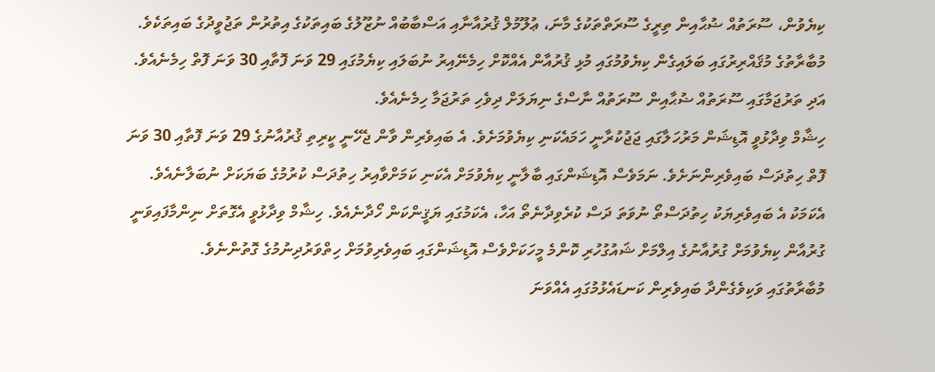ކިޔެވުން، ސޫރަތުއް ޟުޙާއިން ތިރީގެ ސޫރަތްތަކުގެ މާނަ، ޢުލޫމުލް ޤުރުއާނާއި އަސްބާބުއް ނުޒޫލުގެ ބައިތަކުގެ އިތުރުން ތަޖުވީދުގެ ބައިތަކެވެ. މުބާރާތުގެ މުޤައްރިރުގައި ބަލައިގެން ކިޔެވުމުގައި މުޅި ޤުރުއާން އެއްކޮށް ހިމެނޭއިރު ނުބަލައި ކިޔެމުގައި 29 ވަނަ ފޮތާއި 30 ވަނަ ފޮތް ހިމެނެއެވެ. އަދި ތަރުޖަމާގައި ސޫރަތުއް ޟުޙާއިން ސޫރަތުއް ނާސްގެ ނިޔަލަށް ދިވެހި ތަރުޖަމާ ހިމެނެއެވެ.
ހިޝާމް ވިދާޅުވީ އޮޑިޝަން މަރުހަލާގައި ޖަޖުކުރާނީ ހަމައެކަނި ކިޔެވުމަށެވެ. އެ ބައިވެރިން ވާން ޖެހޭނީ ކީރިތި ޤުރުއާނުގެ 29 ވަނަ ފޮތާއި 30 ވަނަ ފޮތް ހިތުދަސް ބައިވެރިންނަށެވެ. ނަމަވެސް އޮޑިޝަންގައި ބާލާނީ ކިޔެވުމަށް އެކަނި ކަމަށްވާއިރު ހިތުދަސް ކުރުމުގެ ބަޔަކަށް ނުބަލާނެއެވެ. އެކަމަކު އެ ބައިވެރިޔަކު ހިތުދަސްތޯ ނުވަތަ ދަސް ކުރެވިދާނެތޯ އަހާ، އެކަމުގައި ޔަޤީންކަން ހޯދާނެއެވެ. ހިޝާމް ވިދާޅުވީ އެގޮތަށް ނިންމާފައިވަނީ ގުރުއާން ކިޔެވުމަށް ގުރުއާނުގެ އިލްމަށް ޝައުގުހުރި ކޮންމެ މީހަކަށްވެސް އޮޑިޝަންގައި ބައިވެރިވުމަށް ހިތްވަރުދިނުމުގެ ގޮތުންނެވެ.
މުބާރާތުގައި ވަކިވެގެންދާ ބައިވެރިން ކަނޑައެޅުމުގައި އެއްވަނަ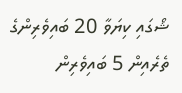ޝޯގައި ކިޔަވާ 20 ބައިވެރިންގެ ތެރެއިން 5 ބައިވެރިން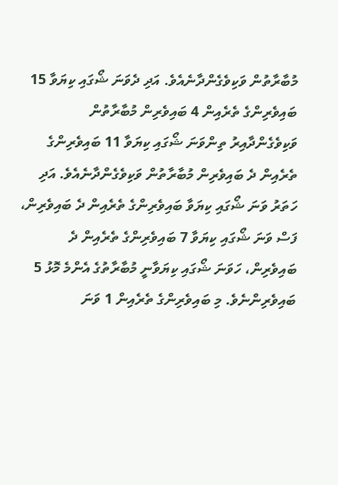މުބާރާތުން ވަކިވެގެންދާނެއެވެ. އަދި ދެވަނަ ޝޯގައި ކިޔަވާ 15 ބައިވެރިންގެ ތެރެއިން 4 ބައިވެރިން މުބާރާތުން ވަކިވެގެންދާއިރު ތިންވަނަ ޝޯގައި ކިޔަވާ 11 ބައިވެރިންގެ ތެރެއިން ދެ ބައިވެރިން މުބާރާތުން ވަކިވެގެންދާނެއެވެ. އަދި ހަތަރު ވަނަ ޝޯގައި ކިޔަވާ ބައިވެރިންގެ ތެރެއިން ދެ ބައިވެރިން، ފަސް ވަނަ ޝޯގައި ކިޔަވާ 7 ބައިވެރިންގެ ތެރެއިން ދެ ބައިވެރިން، ހަވަނަ ޝޯގައި ކިޔަވާނީ މުބާރާތުގެ އެންމެ މޮޅު 5 ބައިވެރިންނެވެ. މި ބައިވެރިންގެ ތެރެއިން 1 ވަނަ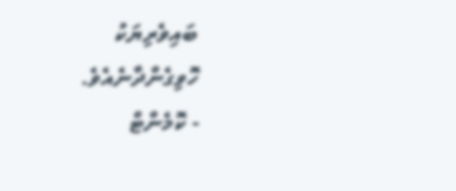ބައިވެރިޔަކު ހޮވިގެންދާނެއެވެ.
- ކޮމެންޓް